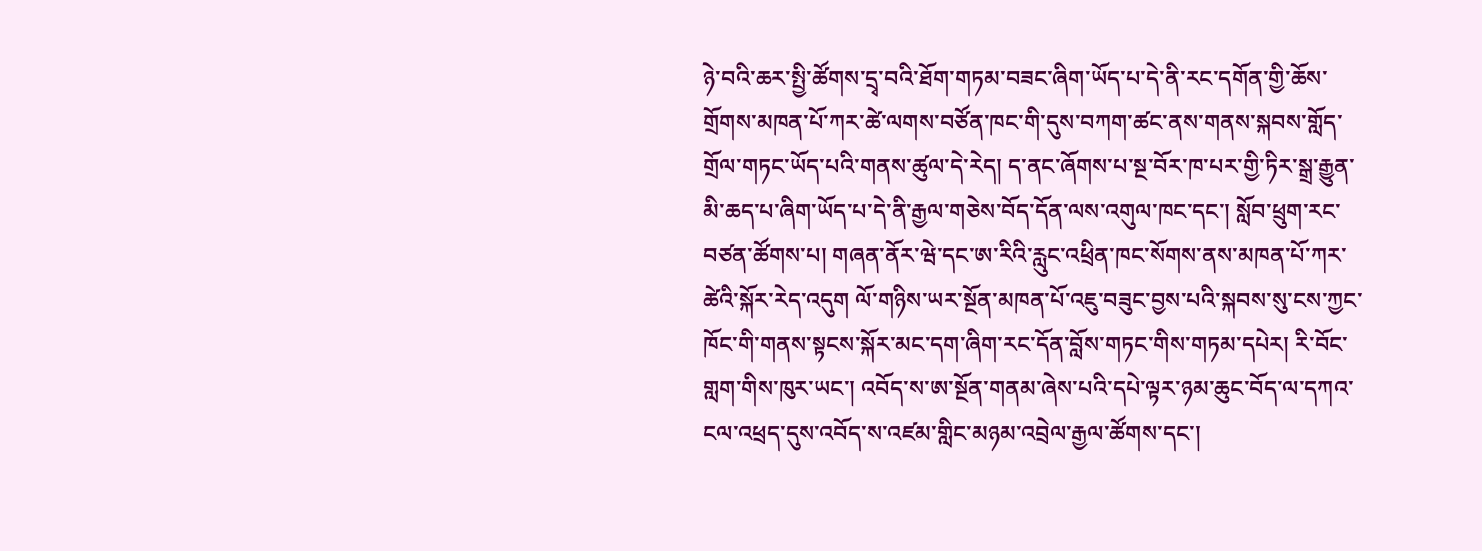ཉེ་བའི་ཆར་སྤྱི་ཚོགས་དྲྭ་བའི་ཐོག་གཏམ་བཟང་ཞིག་ཡོད་པ་དེ་ནི་རང་དགོན་གྱི་ཆོས་གྲོགས་མཁན་པོ་ཀར་ཚེ་ལགས་བཙོན་ཁང་གི་དུས་བཀག་ཚང་ནས་གནས་སྐབས་གློད་གྲོལ་གཏང་ཡོད་པའི་གནས་ཚུལ་དེ་རེད། ད་ནང་ཞོགས་པ་སྔ་བོར་ཁ་པར་གྱི་ཏིར་སྒྲ་རྒྱུན་མི་ཆད་པ་ཞིག་ཡོད་པ་དེ་ནི་རྒྱལ་གཅེས་བོད་དོན་ལས་འགུལ་ཁང་དང་། སློབ་ཕྲུག་རང་བཙན་ཚོགས་པ། གཞན་ནོར་ཝེ་དང་ཨ་རིའི་རླུང་འཕྲིན་ཁང་སོགས་ནས་མཁན་པོ་ཀར་ཚེའི་སྐོར་རེད་འདུག ལོ་གཉིས་ཡར་སྔོན་མཁན་པོ་འཇུ་བཟུང་བྱས་པའི་སྐབས་སུ་ངས་ཀྱང་ཁོང་གི་གནས་སྟངས་སྐོར་མང་དག་ཞིག་རང་དོན་བློས་གཏང་གིས་གཏམ་དཔེར། རི་བོང་གླག་གིས་ཁུར་ཡང་། འབོད་ས་ཨ་སྔོན་གནམ་ཞེས་པའི་དཔེ་ལྟར་ཉམ་ཆུང་བོད་ལ་དཀའ་ངལ་འཕྲད་དུས་འབོད་ས་འཛམ་གླིང་མཉམ་འབྲེལ་རྒྱལ་ཚོགས་དང་།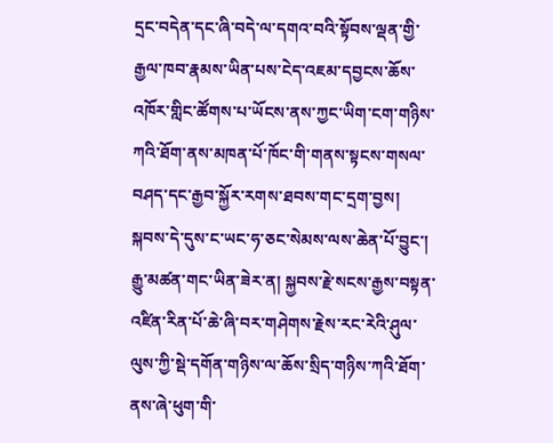དྲང་བདེན་དང་ཞི་བདེ་ལ་དགའ་བའི་སྟོབས་ལྡན་གྱི་རྒྱལ་ཁབ་རྣམས་ཡིན་པས་ངེད་འཇམ་དབྱངས་ཆོས་འཁོར་གླིང་ཚོགས་པ་ཡོངས་ནས་ཀྱང་ཡིག་ངག་གཉིས་ཀའི་ཐོག་ནས་མཁན་པོ་ཁོང་གི་གནས་སྟངས་གསལ་བཤད་དང་རྒྱབ་སྐྱོར་རགས་ཐབས་གང་དྲག་བྱས། སྐབས་དེ་དུས་ང་ཡང་ཧ་ཅང་སེམས་ལས་ཆེན་པོ་བྱུང་། རྒྱུ་མཚན་གང་ཡིན་ཟེར་ན། སྐྱབས་རྗེ་སངས་རྒྱས་བསྟན་འཛིན་རིན་པོ་ཆེ་ཞི་བར་གཤེགས་རྗེས་རང་རེའི་ཤུལ་ལུས་ཀྱི་སྡེ་དགོན་གཉིས་ལ་ཆོས་སྲིད་གཉིས་ཀའི་ཐོག་ནས་ཞེ་ཕུག་གི་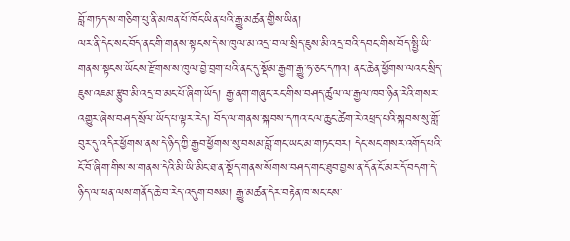བློ་གཏད་ས་གཅིག་པུ་ནི་མཁན་པོ་ཁོང་ཡིན་པའི་རྒྱུ་མཚན་གྱིས་ཡིན།
ལར་ནི་དེང་སང་བོད་ནང་གི་གནས་སྟངས་དེ་ས་ཁུལ་མ་འདྲ་བ་ལ་སྲིད་ཇུས་མི་འདྲ་བའི་དབང་གིས་བོད་སྤྱི་ཡི་གནས་སྟངས་ཡོངས་རྫོགས་ས་ཁུལ་བྱེ་བྲག་པའི་ནང་དུ་སྡོམ་རྒྱག་རྒྱུ་ཧ་ཅང་དཀའ། ནང་ཆེན་ཕྱོགས་ལའང་སྲིད་ཇུས་འཇམ་རྩུབ་མི་འདྲ་བ་མང་པོ་ཞིག་ཡོད། རྒྱ་ནག་གཞུང་རང་གིས་བཤད་ཚུལ་ལ་རྒྱལ་ཁབ་ཉིན་རེའི་གསར་འགྱུར་ཞེས་བཤད་སྲོལ་ཡོད་པ་ལྟར་རེད། བོད་ལ་གནས་སྐབས་དཀའ་ངལ་ཆུང་ཚེག་རེ་འཕྲད་པའི་སྐབས་སུ་གློ་བུར་དུ་འདིར་ཕྱོགས་ནས་དེ་ཉིད་ཀྱི་རྒྱབ་ཕྱོགས་སུ་བསམ་བློ་གང་ཡང་མ་གཏང་བར། དེང་སང་གསར་འགོད་པའི་ངོ་བོ་ཞིག་གིས་ས་གནས་དེའི་མི་ཡི་མིང་ཐ་ན་སྡོད་གནས་སོགས་བཤད་གང་ཐུབ་བྱས་ན་དོན་ངོ་མར་དོ་བདག་དེ་ཉིད་ལ་ཕན་ལས་གནོད་ཆེ་བ་རེད་འདུག་བསམ། རྒྱུ་མཚན་དེར་བརྟེན་ཁ་སང་ངས་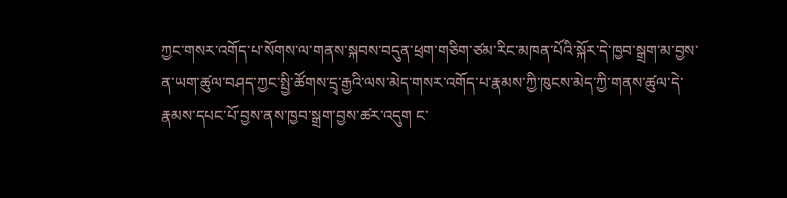ཀྱང་གསར་འགོད་པ་སོགས་ལ་གནས་སྐབས་བདུན་ཕྲག་གཅིག་ཙམ་རིང་མཁན་པོའི་སྐོར་དེ་ཁྱབ་སྒྲག་མ་བྱས་ན་ཡག་ཚུལ་བཤད་ཀྱང་སྤྱི་ཚོགས་དྲྭ་རྒྱའི་ལས་མེད་གསར་འགོད་པ་རྣམས་ཀྱི་ཁུངས་མེད་ཀྱི་གནས་ཚུལ་དེ་རྣམས་དཔང་པོ་བྱས་ནས་ཁྱབ་སྒྲག་བྱས་ཚར་འདུག ང་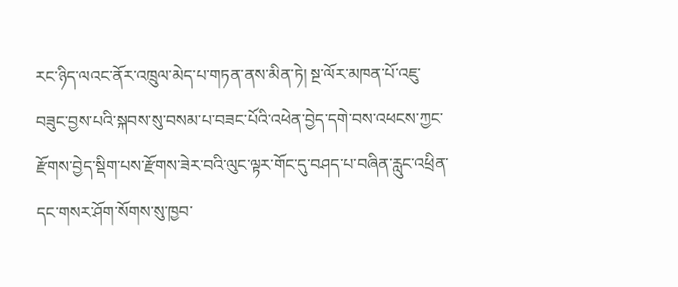རང་ཉིད་ལའང་ནོར་འཁྲུལ་མེད་པ་གཏན་ནས་མིན་ཏེ། སྔ་ལོར་མཁན་པོ་འཇུ་བཟུང་བྱས་པའི་སྐབས་སུ་བསམ་པ་བཟང་པོའི་འཕེན་བྱེད་དགེ་བས་འཕངས་ཀྱང་རྫོགས་བྱེད་སྡིག་པས་རྫོགས་ཟེར་བའི་ལུང་ལྟར་གོང་དུ་བཤད་པ་བཞིན་རླུང་འཕྲིན་དང་གསར་ཤོག་སོགས་སུ་ཁྱབ་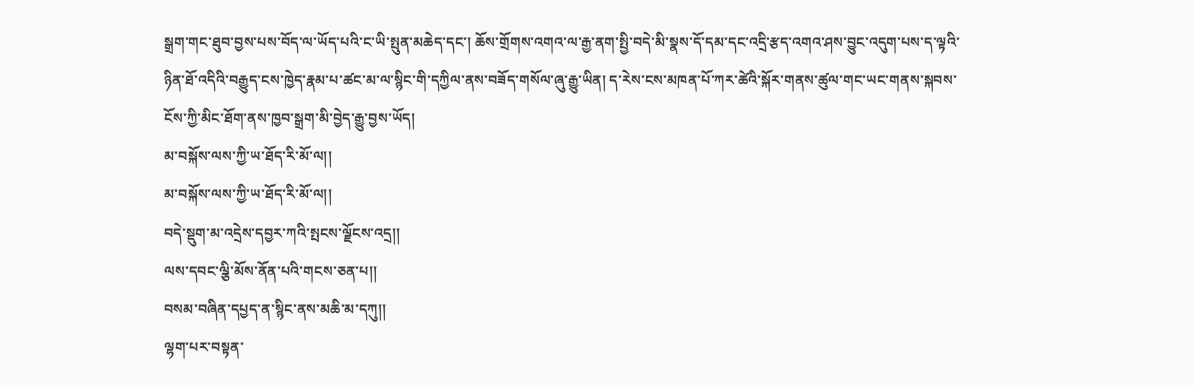སྒྲག་གང་ཐུབ་བྱས་པས་བོད་ལ་ཡོད་པའི་ང་ཡི་སྤུན་མཆེད་དང་། ཆོས་གྲོགས་འགའ་ལ་རྒྱ་ནག་སྤྱི་བདེ་མི་སྣས་དོ་དམ་དང་འདྲི་རྩད་འགའ་ཤས་བྱུང་འདུག་པས་ད་ལྟའི་ཉིན་ཐོ་འདིའི་བརྒྱུད་ངས་ཁྱེད་རྣམ་པ་ཚང་མ་ལ་སྙིང་གི་དཀྱིལ་ནས་བཟོད་གསོལ་ཞུ་རྒྱུ་ཡིན། ད་རེས་ངས་མཁན་པོ་ཀར་ཚེའི་སྐོར་གནས་ཚུལ་གང་ཡང་གནས་སྐབས་ངོས་ཀྱི་མིང་ཐོག་ནས་ཁྱབ་སྒྲག་མི་བྱེད་རྒྱུ་བྱས་ཡོད།
མ་བསྐོས་ལས་ཀྱི་ཡ་ཐོད་རི་མོ་ལ།།
མ་བསྐོས་ལས་ཀྱི་ཡ་ཐོད་རི་མོ་ལ།།
བདེ་སྡུག་མ་འདྲེས་དབྱར་ཀའི་སྤངས་ལྗོངས་འདྲ།།
ལས་དབང་ལྕི་མོས་ནོན་པའི་གངས་ཅན་པ།།
བསམ་བཞིན་དཔྱད་ན་སྙིང་ནས་མཆི་མ་དཀུ།།
ལྷག་པར་བསྟན་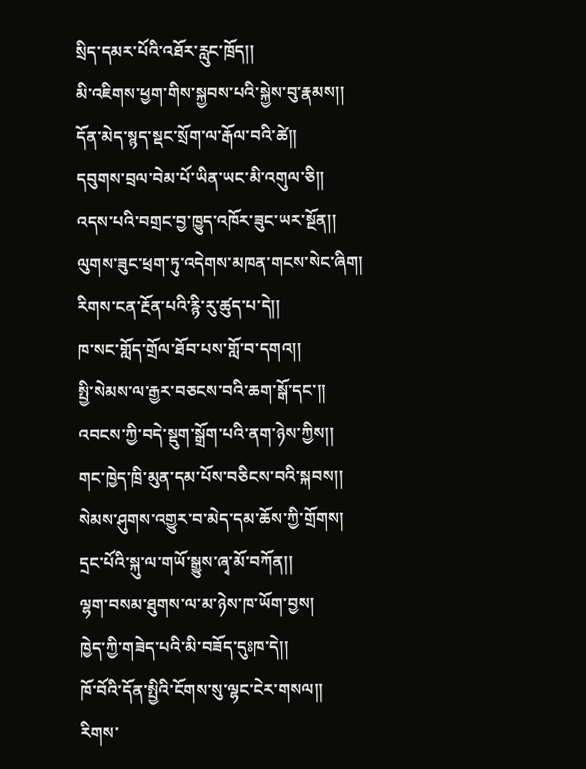སྲིད་དམར་པོའི་འཐོར་རླུང་ཁྲོད།།
མི་འཇིགས་ཕྱག་གིས་སྐྱབས་པའི་སྐྱེས་བུ་རྣམས།།
དོན་མེད་སྙད་སྡང་སྲོག་ལ་རྒོལ་བའི་ཚེ།།
དབུགས་བྲལ་བེམ་པོ་ཡིན་ཡང་མི་འགུལ་ཅི།།
འདས་པའི་བགྲང་བྱ་ཁྱུད་འཁོར་ཟུང་ཡར་སྔོན།།
ལུགས་ཟུང་ཕྲག་ཏུ་འདེགས་མཁན་གངས་སེང་ཞིག།
རིགས་ངན་རྔོན་པའི་རྙི་རུ་ཚུད་པ་དེ།།
ཁ་སང་གློད་གྲོལ་ཐོབ་པས་གློ་བ་དགའ།།
སྤྱི་སེམས་ལ་རྒྱར་བཅངས་བའི་ཆག་སྒོ་དང་།།
འབངས་ཀྱི་བདེ་སྡུག་སྒྲོག་པའི་ནག་ཉེས་ཀྱིས།།
གང་ཁྱེད་ཁྲི་མུན་དམ་པོས་བཅིངས་བའི་སྐབས།།
སེམས་ཤུགས་འགྱུར་བ་མེད་དམ་ཆོས་ཀྱི་གྲོགས།
དྲང་པོའི་སྐུ་ལ་གཡོ་སྒྱུས་ཞྭ་མོ་བཀོན།།
ལྷག་བསམ་ཐུགས་ལ་མ་ཉེས་ཁ་ཡོག་བྱས།
ཁྱེད་ཀྱི་གཟེད་པའི་མི་བཟོད་དུཿཁ་དེ།།
ཁོ་བོའི་དོན་སྤྱིའི་ངོགས་སུ་ལྷང་ངེར་གསལ།།
རིགས་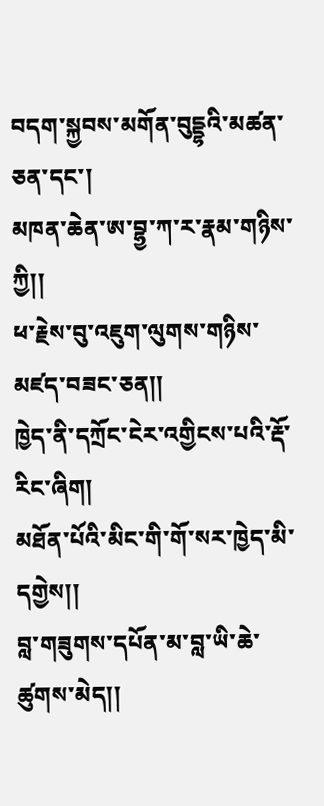བདག་སྐྱབས་མགོན་བུདྡྷའི་མཚན་ཅན་དང་།
མཁན་ཆེན་ཨ་བྷྱ་ཀ་ར་རྣམ་གཉིས་ཀྱི།།
ཕ་རྗེས་བུ་འཇུག་ལུགས་གཉིས་མཛད་བཟང་ཅན།།
ཁྱེད་ནི་དཀྲོང་ངེར་འགྱིངས་པའི་རྡོ་རིང་ཞིག།
མཐོན་པོའི་མིང་གི་གོ་སར་ཁྱེད་མི་དགྱེས།།
བླ་གཟུགས་དཔོན་མ་བླ་ཡི་ཆེ་ཚུགས་མེད།།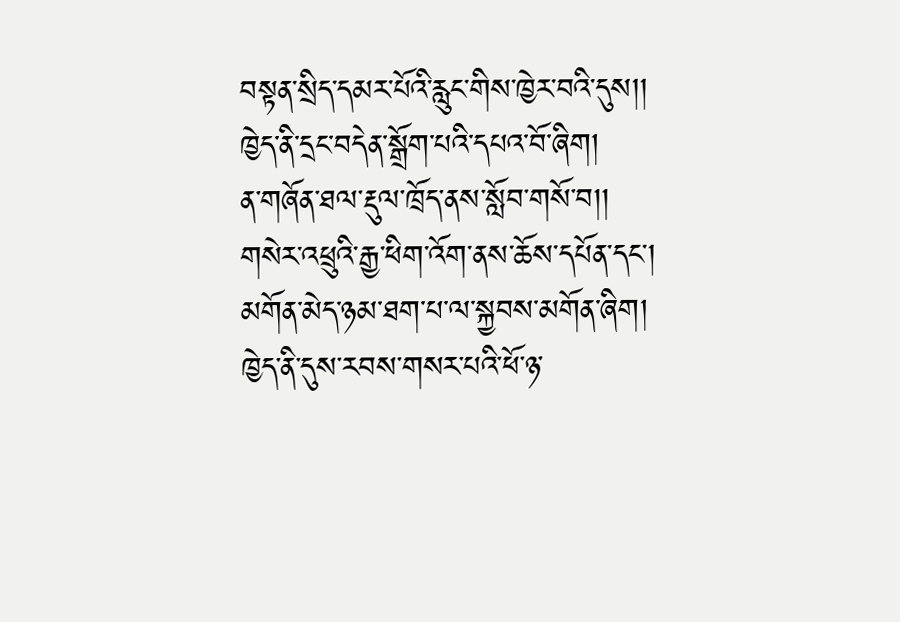བསྟན་སྲིད་དམར་པོའི་རླུང་གིས་ཁྱེར་བའི་དུས།།
ཁྱེད་ནི་དྲང་བདེན་སྒྲོག་པའི་དཔའ་བོ་ཞིག།
ན་གཞོན་ཐལ་རྡུལ་ཁྲོད་ནས་སློབ་གསོ་བ།།
གསེར་འཕྲུའི་རྒྱ་ཕིག་འོག་ནས་ཆོས་དཔོན་དང་།
མགོན་མེད་ཉམ་ཐག་པ་ལ་སྐྱབས་མགོན་ཞིག།
ཁྱེད་ནི་དུས་རབས་གསར་པའི་ཕོ་ཉ་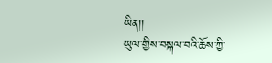ཡིན།།
ཡུལ་གྱིས་བསྐལ་བའི་ཆོས་ཀྱི་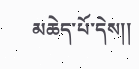མཆེད་པོ་དེས།།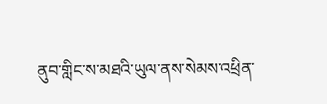ནུབ་གླིང་ས་མཐའི་ཡུལ་ནས་སེམས་འཕྲིན་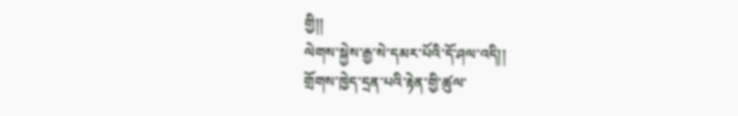གྱི།།
ལེགས་སྐྱེས་རྒྱ་སེ་དམར་པོའི་དོ་ཤལ་འདི།།
གྲོགས་ཁྱེད་དྲན་པའི་རྟེན་གྱི་ཚུལ་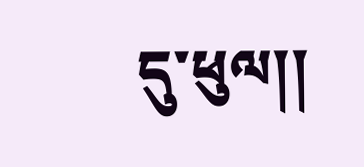དུ་ཕུལ།།